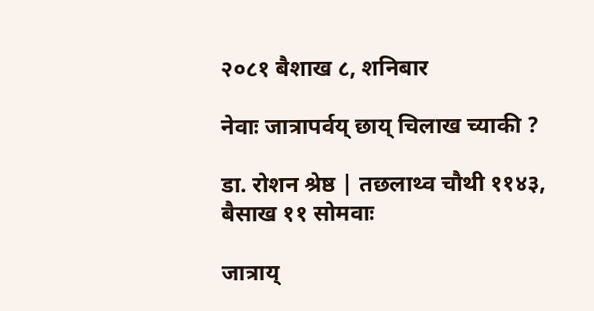२०८१ बैशाख ८, शनिबार

नेवाः जात्रापर्वय् छाय् चिलाख च्याकी ?

डा. रोशन श्रेष्ठ | तछलाथ्व चौथी ११४३, बैसाख ११ सोमवाः

जात्राय्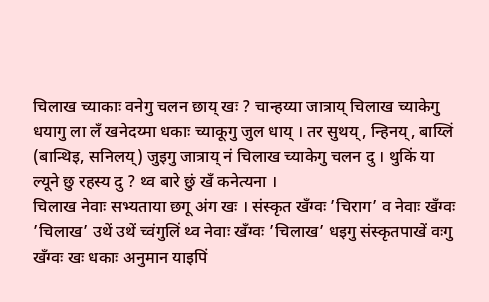चिलाख च्याकाः वनेगु चलन छाय् खः ? चान्हय्या जात्राय् चिलाख च्याकेगु धयागु ला लँ खनेदय्मा धकाः च्याकूगु जुल धाय् । तर सुथय्, न्हिनय्, बाय्लिं (बान्थिइ, सनिलय्) जुइगु जात्राय् नं चिलाख च्याकेगु चलन दु । थुकिं या ल्यूने छु रहस्य दु ? थ्व बारे छुं खँ कनेत्यना ।
चिलाख नेवाः सभ्यताया छगू अंग खः । संस्कृत खँग्वः ’चिराग’ व नेवाः खँग्वः ’चिलाख’ उथें उथें च्वंगुलिं थ्व नेवाः खँग्वः ’चिलाख’ धइगु संस्कृतपाखें वःगु खँग्वः खः धकाः अनुमान याइपिं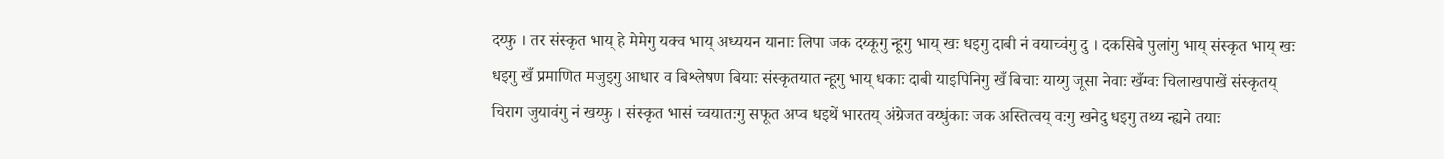दय्फु । तर संस्कृत भाय् हे मेमेगु यक्व भाय् अध्ययन यानाः लिपा जक दय्कूगु न्हूगु भाय् खः धइगु दाबी नं वयाच्वंगु दु । दकसिबे पुलांगु भाय् संस्कृत भाय् खः धइगु खँ प्रमाणित मजुइगु आधार व बिश्लेषण बियाः संस्कृतयात न्हूगु भाय् धकाः दाबी याइपिनिगु खँ बिचाः याय्गु जूसा नेवाः खँग्वः चिलाखपाखें संस्कृतय् चिराग जुयावंगु नं खय्फु । संस्कृत भासं च्वयातःगु सफूत अप्व धइथें भारतय् अंग्रेजत वय्धुंकाः जक अस्तित्वय् वःगु खनेदु धइगु तथ्य न्ह्यने तयाः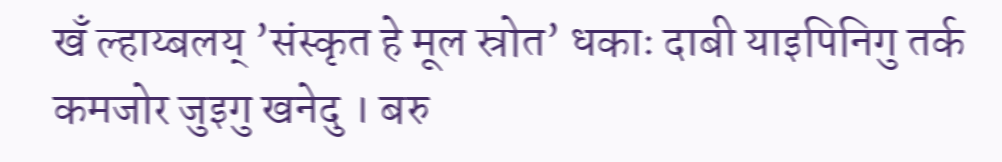खँ ल्हाय्बलय् ’संस्कृत हे मूल स्रोत’ धकाः दाबी याइपिनिगु तर्क कमजोर जुइगु खनेदु । बरु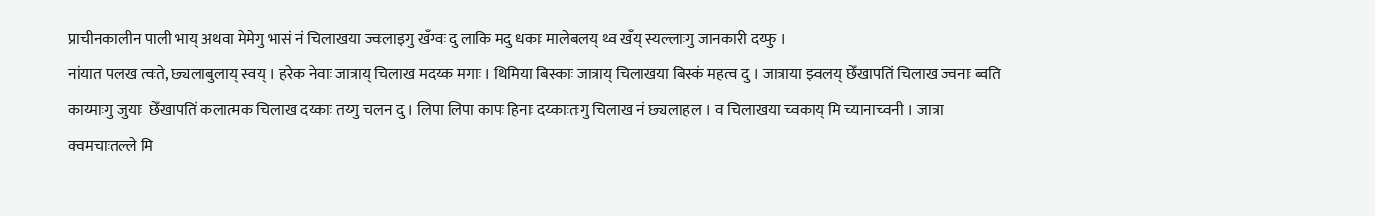प्राचीनकालीन पाली भाय् अथवा मेमेगु भासं नं चिलाखया ज्वःलाइगु खँग्वः दु लाकि मदु धकाः मालेबलय् थ्व खँय् स्यल्लाःगु जानकारी दय्फु ।
नांयात पलख त्वःते, छ्यलाबुलाय् स्वय् । हरेक नेवाः जात्राय् चिलाख मदय्क मगाः । थिमिया बिस्काः जात्राय् चिलाखया बिस्कं महत्व दु । जात्राया झ्वलय् छेँखापतिं चिलाख ज्वनाः ब्वति काय्माःगु जुयाः  छेँखापतिं कलात्मक चिलाख दय्काः तय्गु चलन दु । लिपा लिपा कापः हिनाः दय्काःतःगु चिलाख नं छ्यलाहल । व चिलाखया च्वकाय् मि च्यानाच्वनी । जात्रा क्वमचाःतल्ले मि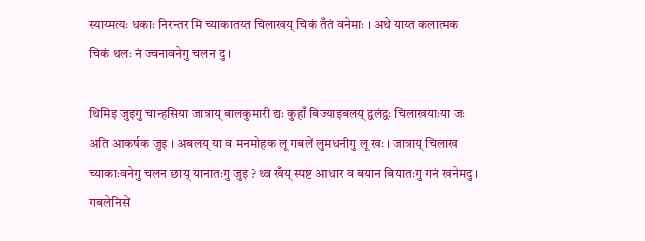स्याय्मत्यः धकाः निरन्तर मि च्याकातय्त चिलाखय् चिकं तँतं वनेमाः । अथे याय्त कलात्मक चिकं थलः नं ज्वनावनेगु चलन दु ।

थिमिइ जुइगु चान्हसिया जात्राय् बालकुमारी द्यः कुहाँ बिज्याइबलय् द्वलंद्वः चिलाखयाःया जः अति आकर्षक जुइ । अबलय् या व मनमोहक लू गबलें लुमधनीगु लू खः । जात्राय् चिलाख च्याकाःवनेगु चलन छाय् यानातःगु जुइ ? थ्व खँय् स्पष्ट आधार व बयान बियातःगु गनं खनेमदु । गबलेनिसें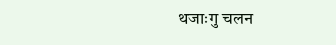थजाःगु चलन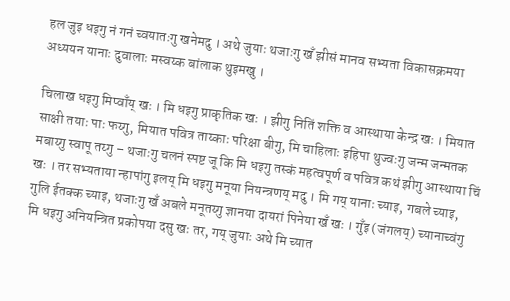हल जुइ धइगु नं गनं च्वयातःगु खनेमदु । अथे जुयाः थजाःगु खँ झीसं मानव सभ्यता विकासक्रमया अध्ययन यानाः दुवालाः मस्वय्क बांलाक थुइमखु ।

चिलाख धइगु मिप्वाँय् खः । मि धइगु प्राकृतिक खः । झीगु नितिं शक्ति व आस्थाया केन्द्र खः । मियात साक्षी तयाः पाः फय्गु, मियात पवित्र ताय्काः परिक्षा बीगु, मि चाहिलाः इहिपा थुज्वःगु जन्म जन्मतक मबाय्गु स्वापू तय्गु – थजाःगु चलनं स्पष्ट जू कि मि धइगु तस्कं महत्वपूर्ण व पवित्र कथं झीगु आस्थाया चिं खः । तर सभ्यताया न्हापांगु इलय् मि धइगु मनूया नियन्त्रणय् मदु । मि गय् यानाः च्याइ, गबले च्याइ, गुलि ईतक्क च्याइ, थजाःगु खँ अबले मनूतय्गु ज्ञानया दायरां पिनेया खँ खः । गुँइ (जंगलय्) च्यानाच्वंगु मि धइगु अनियन्त्रित प्रकोपया दसु खः तर, गय् जुयाः अथे मि च्यात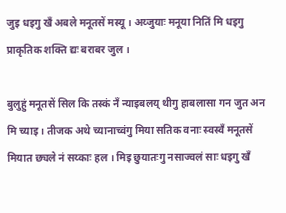जुइ धइगु खँ अबले मनूतसें मस्यू । अय्जुयाः मनूया नितिं मि धइगु प्राकृतिक शक्ति द्यः बराबर जुल ।

बुलुहुं मनूतसें सिल कि तस्कं नँ न्याइबलय् थीगु हाबलासा गन जुत अन मि च्याइ । तीजक अथे च्यानाच्वंगु मिया सतिक वनाः स्वस्वँ मनूतसें मियात छ्यले नं सय्काः हल । मिइ छुयातःगु नसाज्वलं साः धइगु खँ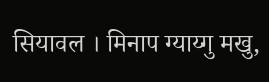सियावल । मिनाप ग्याय्गु मखु,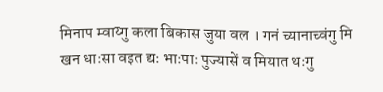मिनाप म्वाय्गु कला बिकास जुया वल । गनं च्यानाच्वंगु मि खन धाःसा वइत द्यः भाःपाः पुज्यासें व मियात थःगु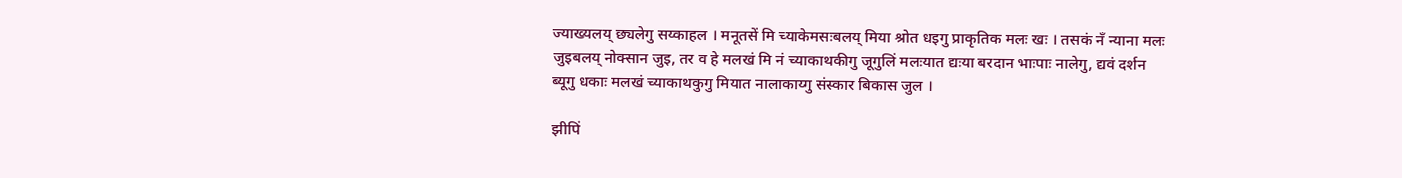ज्याख्यलय् छ्यलेगु सय्काहल । मनूतसें मि च्याकेमसःबलय् मिया श्रोत धइगु प्राकृतिक मलः खः । तसकं नँ न्याना मलः जुइबलय् नोक्सान जुइ, तर व हे मलखं मि नं च्याकाथकीगु जूगुलिं मलःयात द्यःया बरदान भाःपाः नालेगु, द्यवं दर्शन ब्यूगु धकाः मलखं च्याकाथकुगु मियात नालाकाय्गु संस्कार बिकास जुल ।

झीपिं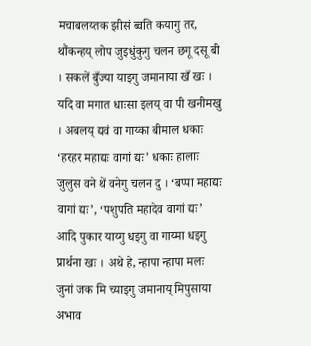मचाबलय्तक झीसं ब्वति कयागु तर, थौंकन्हय् लोप जुइधुंकुगु चलन छगू दसू बी । सकलें बुँज्या याइगु जमानाया खँ खः । यदि वा मगात धाःसा इलय् वा पी खनीमखु । अबलय् द्यवं वा गाय्का बीमाल धकाः ‘हरहर महाद्यः वागां द्यः’ धकाः हालाः जुलुस वने थें वनेगु चलन दु । ‘बप्पा महाद्यः वागां द्यः’, ‘पशुपति महादेव वागां द्यः’ आदि पुकार याय्गु धइगु वा गाय्मा धइगु प्रार्थना खः । अथे हे, न्हापा न्हापा मलः जुनां जक मि च्याइगु जमानाय् मिपुसाया अभाव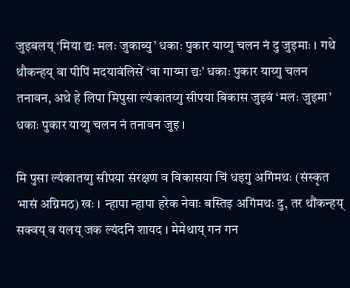जुइबलय् ‘मिया द्यः मलः जुकाब्यु’ धकाः पुकार याय्गु चलन नं दु जुइमाः । गथे थौकन्हय् वा पीपिं मदयावंलिसें ‘वा गाय्मा द्यः’ धकाः पुकार याय्गु चलन तनावन, अथे हे लिपा मिपुसा ल्यंकातय्गु सीपया बिकास जुइवं ‘मलः जुइमा’ धकाः पुकार याय्गु चलन नं तनावन जुइ ।

मि पुसा ल्यंकातय्गु सीपया संरक्षण व विकासया चिं धइगु अगिंमथः (संस्कृत भासं अग्निमठ) खः । न्हापा न्हापा हरेक नेवाः बस्तिइ अगिंमथः दु, तर थौंकन्हय् सक्वय् व यलय् जक ल्यंदनि शायद । मेमेथाय् गन गन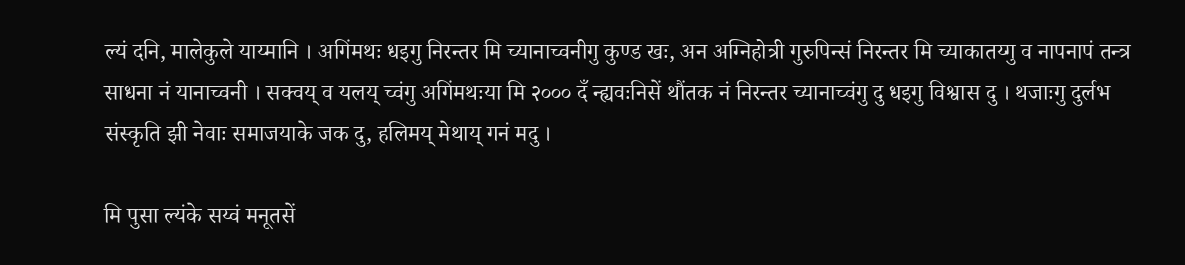ल्यं दनि, मालेकुले याय्मानि । अगिंमथः धइगु निरन्तर मि च्यानाच्वनीगु कुण्ड खः, अन अग्निहोत्री गुरुपिन्सं निरन्तर मि च्याकातय्गु व नापनापं तन्त्र साधना नं यानाच्वनी । सक्वय् व यलय् च्वंगु अगिंमथःया मि २००० दँ न्ह्यवःनिसें थौंतक नं निरन्तर च्यानाच्वंगु दु धइगु विश्वास दु । थजाःगु दुर्लभ संस्कृति झी नेवाः समाजयाके जक दु, हलिमय् मेथाय् गनं मदु ।

मि पुसा ल्यंके सय्वं मनूतसें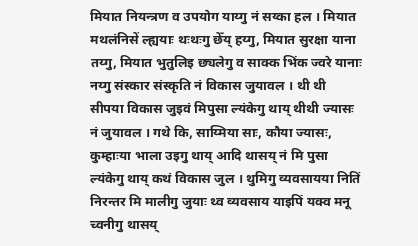मियात नियन्त्रण व उपयोग याय्गु नं सय्का हल । मियात मथलंनिसें ल्ह्ययाः थःथःगु छेँय् हय्गु, मियात सुरक्षा याना तय्गु, मियात भुतुलिइ छ्यलेगु व साक्क भिंक ज्वरे यानाः नय्गु संस्कार संस्कृति नं विकास जुयावल । थी थी सीपया विकास जुइवं मिपुसा ल्यंकेगु थाय् थीथी ज्यासः नं जुयावल । गथे कि, साय्मिया साः, कौया ज्यासः, कुम्हाःया भाला उइगु थाय् आदि थासय् नं मि पुसा ल्यंकेगु थाय् कथं विकास जुल । थुमिगु व्यवसायया नितिं निरन्तर मि मालीगु जुयाः थ्व व्यवसाय याइपिं यक्व मनू च्वनीगु थासय्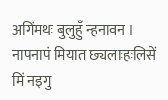अगिंमथः बुलुहुँ न्हनावन । नापनापं मियात छ्यलाःहःलिसें मिं नइगु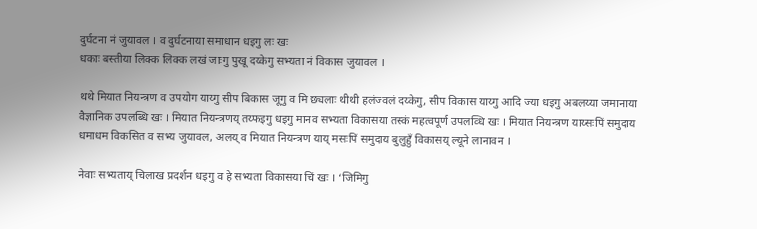दुर्घटना नं जुयावल । व दुर्घटनाया समाधान धइगु लः खः
धकाः बस्तीया लिक्क लिक्क लखं जाःगु पुखू दय्केगु सभ्यता नं विकास जुयावल ।

थथे मियात नियन्त्रण व उपयोग याय्गु सीप बिकास जूगु व मि छ्यलाः थीथी हलंज्वलं दय्केगु, सीप विकास याय्गु आदि ज्या धइगु अबलय्या जमानाया वैज्ञानिक उपलब्धि खः । मियात नियन्त्रणय् तय्फइगु धइगु मानव सभ्यता विकासया तस्कं महत्वपूर्ण उपलव्धि खः । मियात नियन्त्रण याय्सःपिं समुदाय धमाधम विकसित व सभ्य जुयावल, अलय् व मियात नियन्त्रण याय् मसःपिं समुदाय बुलुहुँ विकासय् ल्यूने लानावन ।

नेवाः सभ्यताय् चिलाख प्रदर्शन धइगु व हे सभ्यता विकासया चिं खः । ‘जिमिगु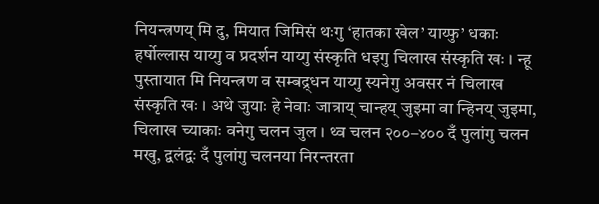नियन्त्रणय् मि दु, मियात जिमिसं थःगु ‘हातका खेल’ याय्फु’ धकाः हर्षोल्लास याय्गु व प्रदर्शन याय्गु संस्कृति धइगु चिलाख संस्कृति खः । न्हू पुस्तायात मि नियन्त्रण व सम्बद्र्धन याय्गु स्यनेगु अवसर नं चिलाख संस्कृति खः । अथे जुयाः हे नेवाः जात्राय् चान्हय् जुइमा वा न्हिनय् जुइमा, चिलाख च्याकाः वनेगु चलन जुल । थ्व चलन २००–४०० दँ पुलांगु चलन मखु, द्वलंद्वः दँ पुलांगु चलनया निरन्तरता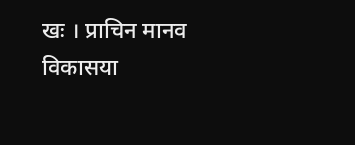खः । प्राचिन मानव विकासया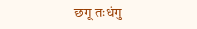छगू तःधंगु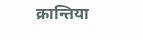क्रान्तिया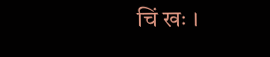चिं खः ।